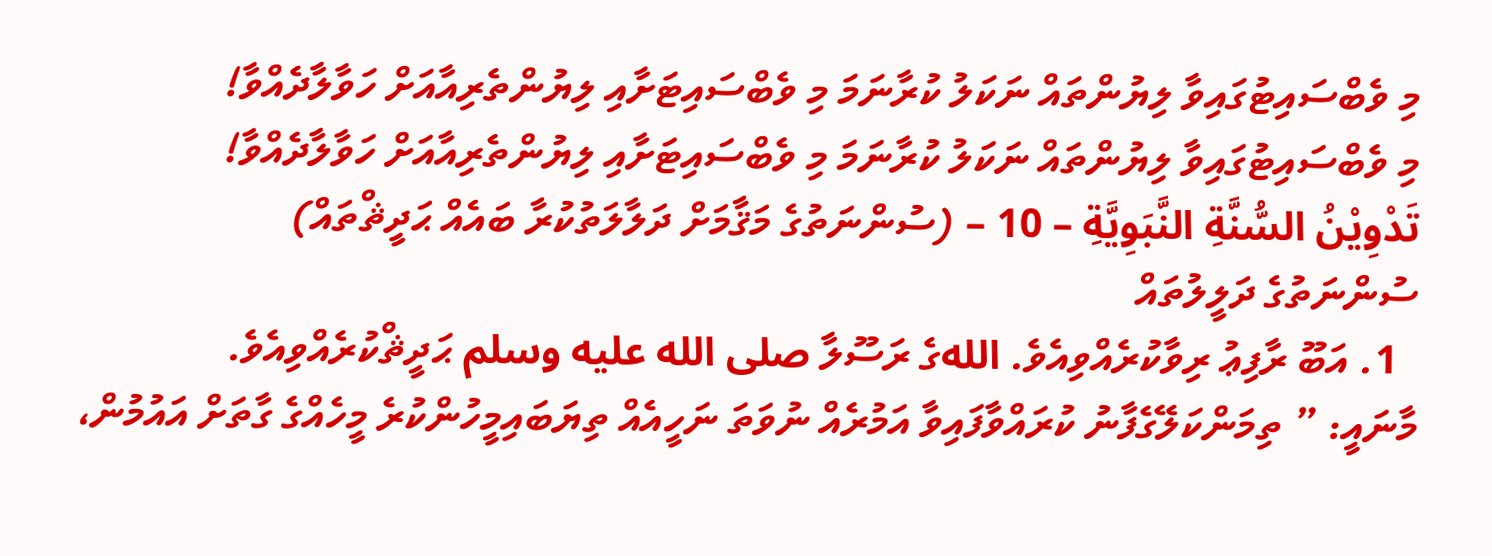މި ވެބްސައިޓުގައިވާ ލިޔުންތައް ނަކަލު ކުރާނަމަ މި ވެބްސައިޓަށާއި ލިޔުންތެރިއާއަށް ހަވާލާދެއްވާ!
މި ވެބްސައިޓުގައިވާ ލިޔުންތައް ނަކަލު ކުރާނަމަ މި ވެބްސައިޓަށާއި ލިޔުންތެރިއާއަށް ހަވާލާދެއްވާ!
تَدْوِيْنُ السُّنَّةِ النَّبَوِيَّةِ – 10 – (ސުންނަތުގެ މަޤާމަށް ދަލާލަތުކުރާ ބައެއް ޙަދީޘްތައް)
ސުންނަތުގެ ދަލީލުތައް
  1. އަބޫ ރާފިޢު ރިވާކުރެއްވިއެވެ. اللهގެ ރަސޫލާ صلى الله عليه وسلم ޙަދީޘްކުރެއްވިއެވެ.
މާނައީ: ” ތިމަންކަލޭގެފާނު ކުރައްވާފައިވާ އަމުރެއް ނުވަތަ ނަހީއެއް ތިޔަބައިމީހުންކުރެ މީހެއްގެ ގާތަށް އައުމުން،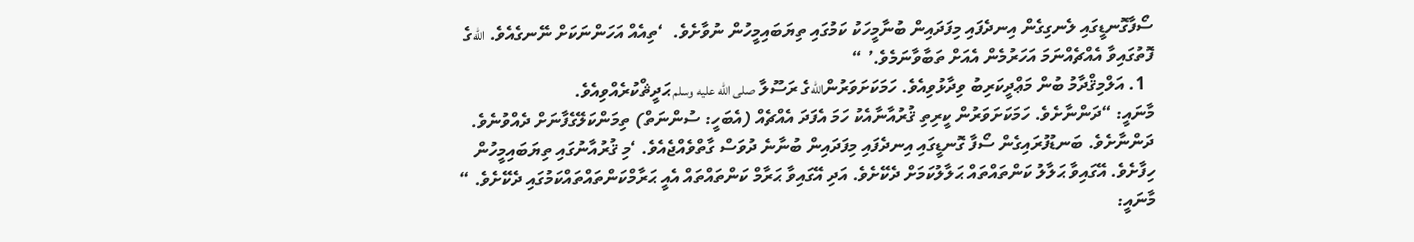ސޯފާގޮނޑީގައި ލެނގިގެން އިނދެފައި މިފަދައިން ބުނާމީހަކު ކަމުގައި ތިޔަބައިމީހުން ނުވާށެވެ.  ‘ތިއެއް އަހަންނަކަށް ނޭނގެއެވެ. اللهގެ ފޮތުގައިވާ އެއްޗެއްނަމަ އަހަރުމެން އެއަށް ތަބާވާނަމެވެ.’ “
  1. އަލްމިޤްދާމު ބުން މަޢްދީކަރިބު ވިދާޅުވިއެވެ. ހަމަކަށަވަރުންاللهގެ ރަސޫލާ صلى الله عليه وسلم ޙަދީޘްކުރެއްވިއެވެ.
މާނައީ: “ދަންނާށެވެ. ހަމަކަށަވަރުން ކީރިތި ޤުރުއާނާއެކު ހަމަ އެފަދަ އެއްޗެއް (އެބަހީ: ސުންނަތް) ތިމަންކަލޭގެފާނަށް ދެއްވުނެވެ. ދަންނާށެވެ. ބަނޑުފުރައިގެން ސޯފާ ގޮނޑީގައި އިނދެފައި މިފަދައިން ބުނާނެ ދުވަސް ގާތްވެއްޖެއެވެ. ‘މި ޤުރުއާނުގައި ތިޔަބައިމީހުން ހިފާށެވެ. އޭގައިވާ ޙަލާލު ކަންތައްތައް ޙަލާލުކަމަށް ދެކޭށެވެ. އަދި އޭގައިވާ ޙަރާމް ކަންތައްތައް އެއީ ޙަރާމްކަންތައްތައްކަމުގައި ދެކޭށެވެ. “
މާނައީ: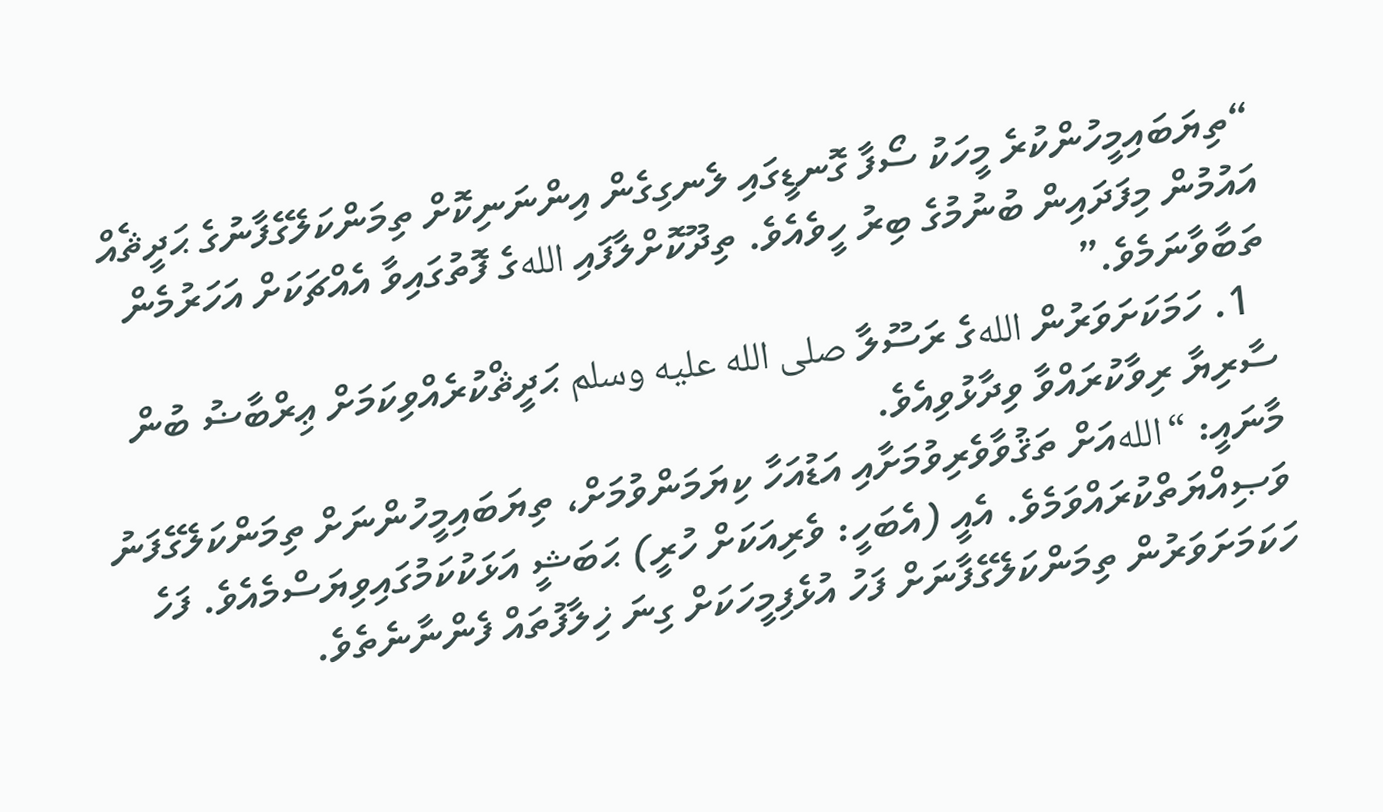“ތިޔަބައިމީހުންކުރެ މީހަކު ސޯފާ ގޮނޑީގައި ލެނގިގެން އިންނަނިކޮށް ތިމަންކަލޭގެފާނުގެ ޙަދީޘެއް އައުމުން މިފަދައިން ބުނުމުގެ ބިރު ހީވެއެވެ. ތިދޫކޮށްލާފައި اللهގެ ފޮތުގައިވާ އެއްޗަކަށް އަހަރުމެން ތަބާވާނަމެވެ.”
  1. ހަމަކަށަވަރުން اللهގެ ރަސޫލާ صلى الله عليه وسلم ޙަދީޘްކުރެއްވިކަމަށް ޢިރްބާޟު ބުން ސާރިޔާ ރިވާކުރައްވާ ވިދާޅުވިއެވެ.
މާނައީ: “اللهއަށް ތަޤުވާވެރިވުމަށާއި އަޑުއަހާ ކިޔަމަންވުމަށް، ތިޔަބައިމީހުންނަށް ތިމަންކަލޭގެފަނު ވަޞިއްޔަތްކުރައްވަމެވެ. އެއީ (އެބަހީ: ވެރިއަކަށް ހުރީ) ޙަބަޝީ އަޅަކުކަމުގައިވިޔަސްމެއެވެ. ފަހެ ހަކަމަށަވަރުން ތިމަންކަލޭގެފާނަށް ފަހު އުޅެފިމީހަކަށް ގިނަ ޚިލާފުތައް ފެންނާނެތެވެ.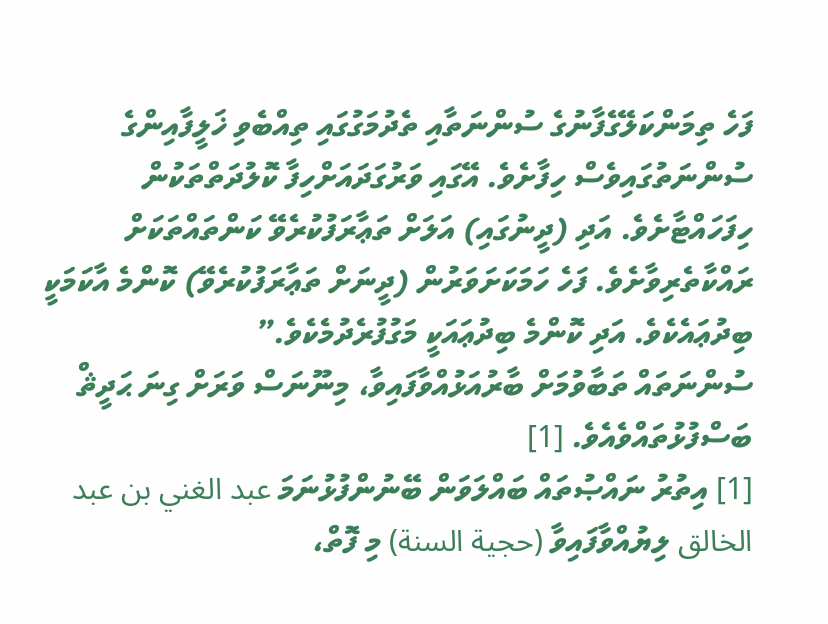ފަހެ ތިމަންކަލޭގެފާނުގެ ސުންނަތާއި ތެދުމަގުގައި ތިއްބެވި ޚަލީފާއިންގެ ސުންނަތުގައިވެސް ހިފާށެވެ. އޭގައި ވަރުގަދައަށްހިފާ ކޮލުދަތްތަކުން ހިފަހައްޓާށެވެ. އަދި (ދީނުގައި) އަލަށް ތަޢާރަފުކުރެވޭ ކަންތައްތަކަށް ރައްކާތެރިވާށެވެ. ފަހެ ހަމަކަށަވަރުން (ދީނަށް ތަޢާރަފުކުރެވޭ) ކޮންމެ އާކަމަކީ ބިދުޢައެކެވެ. އަދި ކޮންމެ ބިދުޢައަކީ މަގުފުރެދުމެކެވެ.”
ސުންނަތައް ތަބާވުމަށް ބާރުއަޅުއްވާފައިވާ، މިނޫނަސް ވަރަށް ގިނަ ޙަދީޘް ބަސްފުޅުތައްވެއެވެ. [1]
[1] އިތުރު ނައްޞުތައް ބައްލަވަން ބޭނުންފުޅުނަމަ عبد الغني بن عبد الخالق ލިޔުއްވާފައިވާ (حجية السنة) މި ފޮތް،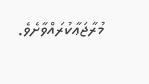މުރާޖަޢާކުރައްވާށެވެ.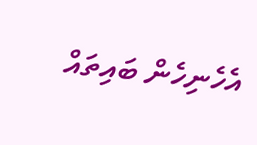އެހެނިހެން ބައިތައް